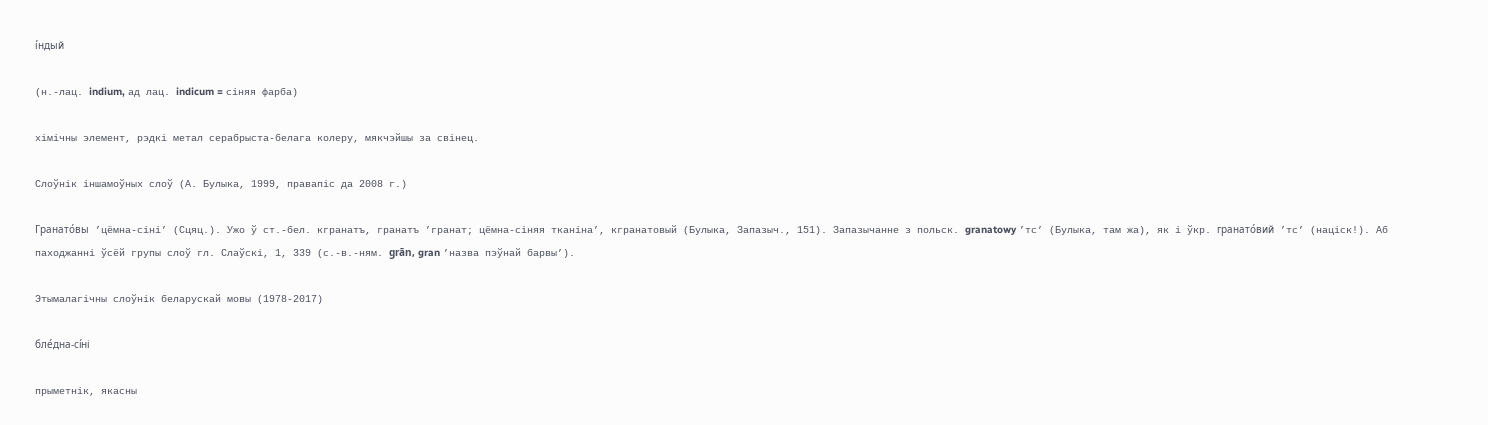і́ндый

(н.-лац. indium, ад лац. indicum = сіняя фарба)

хімічны элемент, рэдкі метал серабрыста-белага колеру, мякчэйшы за свінец.

Слоўнік іншамоўных слоў (А. Булыка, 1999, правапіс да 2008 г.)

Гранато́вы ’цёмна-сіні’ (Сцяц.). Ужо ў ст.-бел. кгранатъ, гранатъ ’гранат; цёмна-сіняя тканіна’, кгранатовый (Булыка, Запазыч., 151). Запазычанне з польск. granatowy ’тс’ (Булыка, там жа), як і ўкр. гранато́вий ’тс’ (націск!). Аб паходжанні ўсёй групы слоў гл. Слаўскі, 1, 339 (с.-в.-ням. grān, gran ’назва пэўнай барвы’).

Этымалагічны слоўнік беларускай мовы (1978-2017)

бле́дна-сі́ні

прыметнік, якасны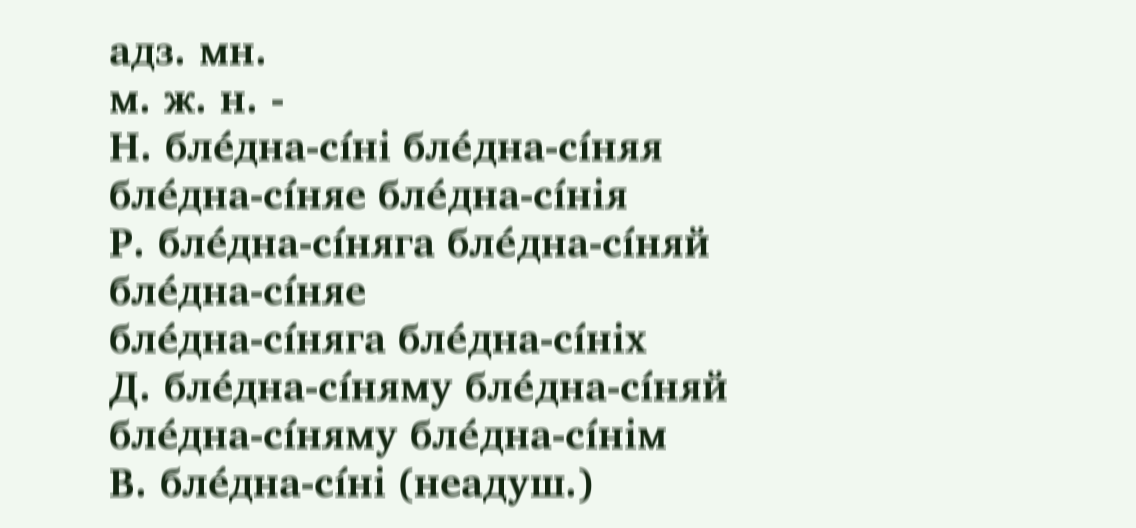адз. мн.
м. ж. н. -
Н. бле́дна-сі́ні бле́дна-сі́няя бле́дна-сі́няе бле́дна-сі́нія
Р. бле́дна-сі́няга бле́дна-сі́няй
бле́дна-сі́няе
бле́дна-сі́няга бле́дна-сі́ніх
Д. бле́дна-сі́няму бле́дна-сі́няй бле́дна-сі́няму бле́дна-сі́нім
В. бле́дна-сі́ні (неадуш.)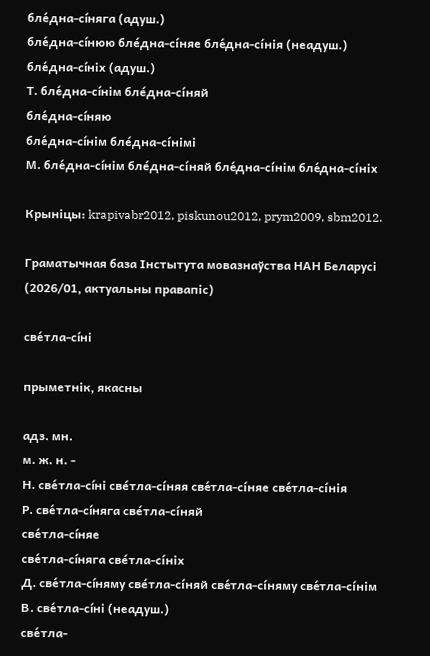бле́дна-сі́няга (адуш.)
бле́дна-сі́нюю бле́дна-сі́няе бле́дна-сі́нія (неадуш.)
бле́дна-сі́ніх (адуш.)
Т. бле́дна-сі́нім бле́дна-сі́няй
бле́дна-сі́няю
бле́дна-сі́нім бле́дна-сі́німі
М. бле́дна-сі́нім бле́дна-сі́няй бле́дна-сі́нім бле́дна-сі́ніх

Крыніцы: krapivabr2012, piskunou2012, prym2009, sbm2012.

Граматычная база Інстытута мовазнаўства НАН Беларусі (2026/01, актуальны правапіс)

све́тла-сі́ні

прыметнік, якасны

адз. мн.
м. ж. н. -
Н. све́тла-сі́ні све́тла-сі́няя све́тла-сі́няе све́тла-сі́нія
Р. све́тла-сі́няга све́тла-сі́няй
све́тла-сі́няе
све́тла-сі́няга све́тла-сі́ніх
Д. све́тла-сі́няму све́тла-сі́няй све́тла-сі́няму све́тла-сі́нім
В. све́тла-сі́ні (неадуш.)
све́тла-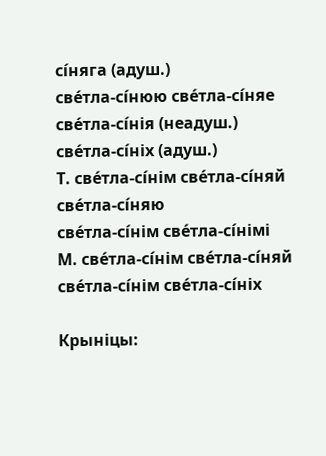сі́няга (адуш.)
све́тла-сі́нюю све́тла-сі́няе све́тла-сі́нія (неадуш.)
све́тла-сі́ніх (адуш.)
Т. све́тла-сі́нім све́тла-сі́няй
све́тла-сі́няю
све́тла-сі́нім све́тла-сі́німі
М. све́тла-сі́нім све́тла-сі́няй све́тла-сі́нім све́тла-сі́ніх

Крыніцы: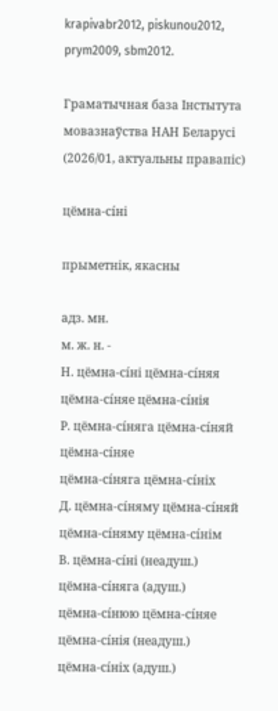krapivabr2012, piskunou2012, prym2009, sbm2012.

Граматычная база Інстытута мовазнаўства НАН Беларусі (2026/01, актуальны правапіс)

цёмна-сі́ні

прыметнік, якасны

адз. мн.
м. ж. н. -
Н. цёмна-сі́ні цёмна-сі́няя цёмна-сі́няе цёмна-сі́нія
Р. цёмна-сі́няга цёмна-сі́няй
цёмна-сі́няе
цёмна-сі́няга цёмна-сі́ніх
Д. цёмна-сі́няму цёмна-сі́няй цёмна-сі́няму цёмна-сі́нім
В. цёмна-сі́ні (неадуш.)
цёмна-сі́няга (адуш.)
цёмна-сі́нюю цёмна-сі́няе цёмна-сі́нія (неадуш.)
цёмна-сі́ніх (адуш.)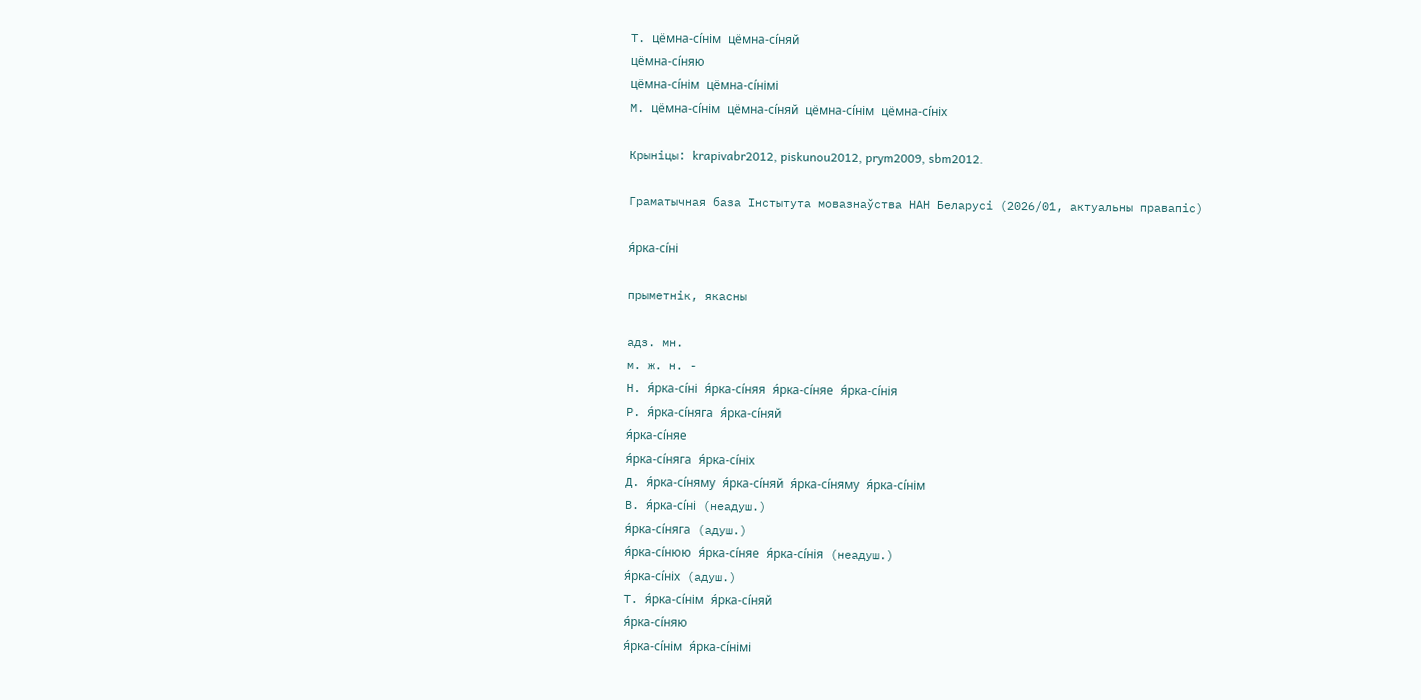Т. цёмна-сі́нім цёмна-сі́няй
цёмна-сі́няю
цёмна-сі́нім цёмна-сі́німі
М. цёмна-сі́нім цёмна-сі́няй цёмна-сі́нім цёмна-сі́ніх

Крыніцы: krapivabr2012, piskunou2012, prym2009, sbm2012.

Граматычная база Інстытута мовазнаўства НАН Беларусі (2026/01, актуальны правапіс)

я́рка-сі́ні

прыметнік, якасны

адз. мн.
м. ж. н. -
Н. я́рка-сі́ні я́рка-сі́няя я́рка-сі́няе я́рка-сі́нія
Р. я́рка-сі́няга я́рка-сі́няй
я́рка-сі́няе
я́рка-сі́няга я́рка-сі́ніх
Д. я́рка-сі́няму я́рка-сі́няй я́рка-сі́няму я́рка-сі́нім
В. я́рка-сі́ні (неадуш.)
я́рка-сі́няга (адуш.)
я́рка-сі́нюю я́рка-сі́няе я́рка-сі́нія (неадуш.)
я́рка-сі́ніх (адуш.)
Т. я́рка-сі́нім я́рка-сі́няй
я́рка-сі́няю
я́рка-сі́нім я́рка-сі́німі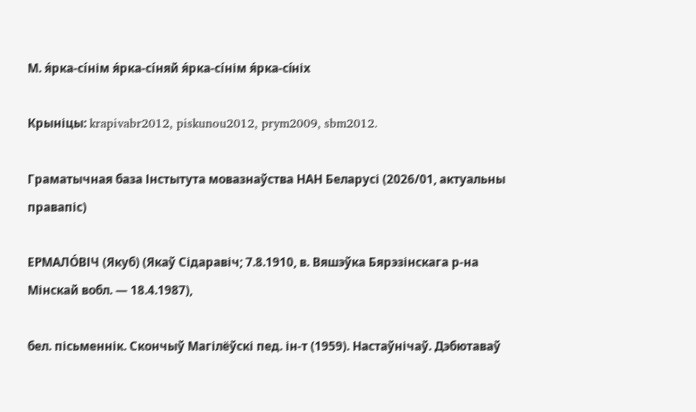М. я́рка-сі́нім я́рка-сі́няй я́рка-сі́нім я́рка-сі́ніх

Крыніцы: krapivabr2012, piskunou2012, prym2009, sbm2012.

Граматычная база Інстытута мовазнаўства НАН Беларусі (2026/01, актуальны правапіс)

ЕРМАЛО́ВІЧ (Якуб) (Якаў Сідаравіч; 7.8.1910, в. Вяшэўка Бярэзінскага р-на Мінскай вобл. — 18.4.1987),

бел. пісьменнік. Скончыў Магілёўскі пед. ін-т (1959). Настаўнічаў. Дэбютаваў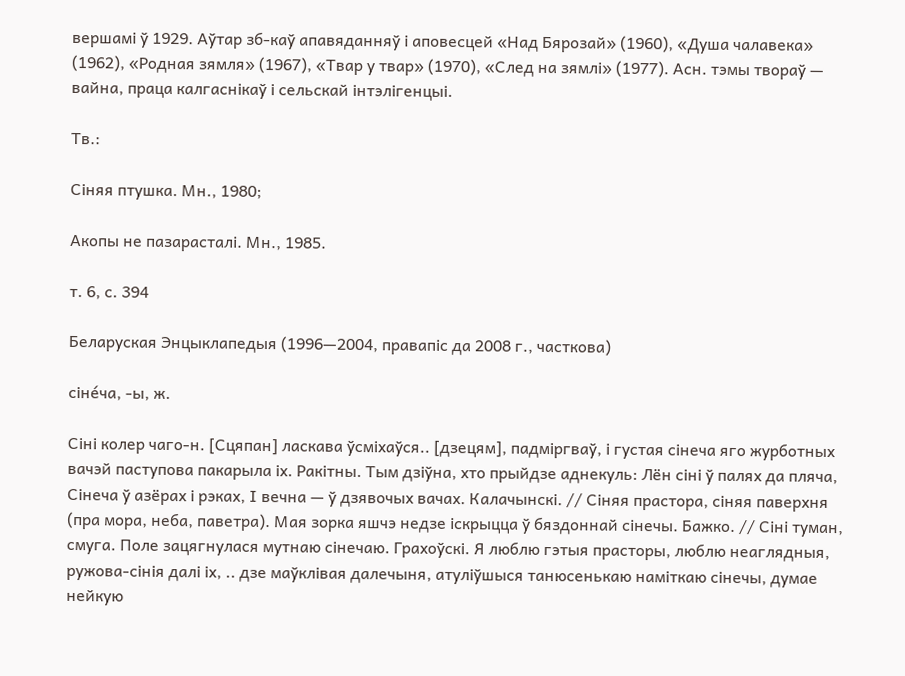вершамі ў 1929. Аўтар зб-каў апавяданняў і аповесцей «Над Бярозай» (1960), «Душа чалавека» (1962), «Родная зямля» (1967), «Твар у твар» (1970), «След на зямлі» (1977). Асн. тэмы твораў — вайна, праца калгаснікаў і сельскай інтэлігенцыі.

Тв.:

Сіняя птушка. Мн., 1980;

Акопы не пазарасталі. Мн., 1985.

т. 6, с. 394

Беларуская Энцыклапедыя (1996—2004, правапіс да 2008 г., часткова)

сіне́ча, ‑ы, ж.

Сіні колер чаго‑н. [Сцяпан] ласкава ўсміхаўся.. [дзецям], падміргваў, і густая сінеча яго журботных вачэй паступова пакарыла іх. Ракітны. Тым дзіўна, хто прыйдзе аднекуль: Лён сіні ў палях да пляча, Сінеча ў азёрах і рэках, І вечна — ў дзявочых вачах. Калачынскі. // Сіняя прастора, сіняя паверхня (пра мора, неба, паветра). Мая зорка яшчэ недзе іскрыцца ў бяздоннай сінечы. Бажко. // Сіні туман, смуга. Поле зацягнулася мутнаю сінечаю. Грахоўскі. Я люблю гэтыя прасторы, люблю неаглядныя, ружова-сінія далі іх, .. дзе маўклівая далечыня, атуліўшыся танюсенькаю наміткаю сінечы, думае нейкую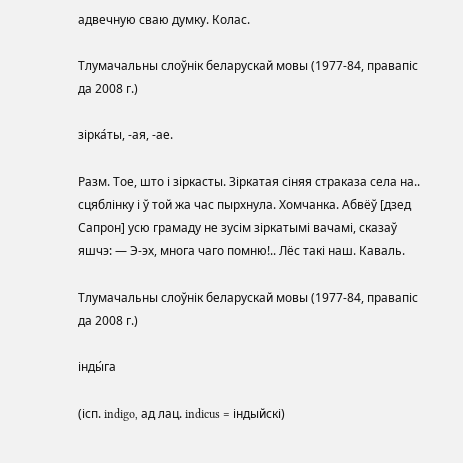адвечную сваю думку. Колас.

Тлумачальны слоўнік беларускай мовы (1977-84, правапіс да 2008 г.)

зірка́ты, ‑ая, ‑ае.

Разм. Тое, што і зіркасты. Зіркатая сіняя страказа села на.. сцяблінку і ў той жа час пырхнула. Хомчанка. Абвёў [дзед Сапрон] усю грамаду не зусім зіркатымі вачамі, сказаў яшчэ: — Э-эх, многа чаго помню!.. Лёс такі наш. Каваль.

Тлумачальны слоўнік беларускай мовы (1977-84, правапіс да 2008 г.)

інды́га

(ісп. indigo, ад лац. indicus = індыйскі)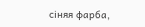сіняя фарба,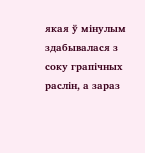якая ў мінулым здабывалася з соку грапічных раслін, а зараз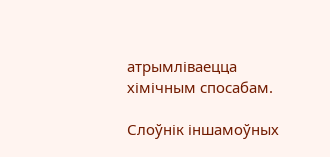атрымліваецца хімічным спосабам.

Слоўнік іншамоўных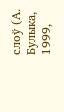слоў (А. Булыка, 1999,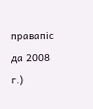правапіс да 2008 г.)